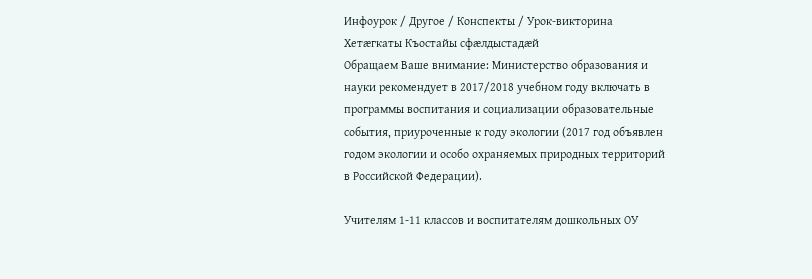Инфоурок / Другое / Конспекты / Урок-викторина Хетæгкаты Къостайы сфæлдыстадæй
Обращаем Ваше внимание: Министерство образования и науки рекомендует в 2017/2018 учебном году включать в программы воспитания и социализации образовательные события, приуроченные к году экологии (2017 год объявлен годом экологии и особо охраняемых природных территорий в Российской Федерации).

Учителям 1-11 классов и воспитателям дошкольных ОУ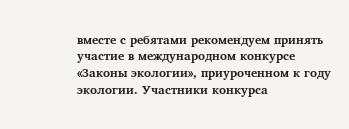вместе с ребятами рекомендуем принять участие в международном конкурсе «Законы экологии», приуроченном к году экологии. Участники конкурса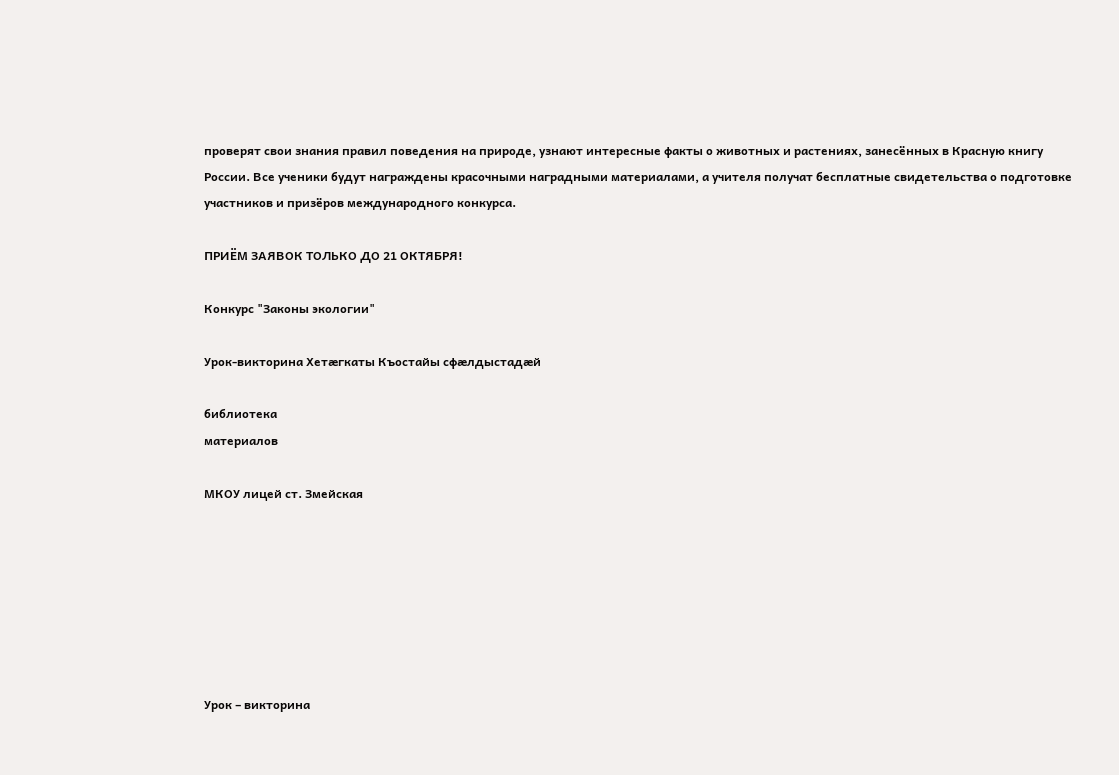проверят свои знания правил поведения на природе, узнают интересные факты о животных и растениях, занесённых в Красную книгу России. Все ученики будут награждены красочными наградными материалами, а учителя получат бесплатные свидетельства о подготовке участников и призёров международного конкурса.

ПРИЁМ ЗАЯВОК ТОЛЬКО ДО 21 ОКТЯБРЯ!

Конкурс "Законы экологии"

Урок-викторина Хетæгкаты Къостайы сфæлдыстадæй

библиотека
материалов

МКОУ лицей ст. Змейская







Урок – викторина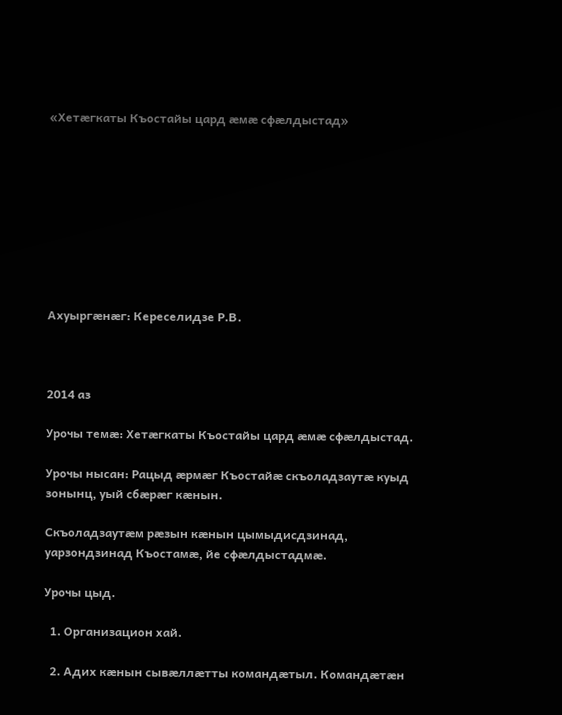«Хетæгкаты Къостайы цард æмæ сфæлдыстад»









Ахуыргæнæг: Кереселидзе Р.В.



2014 аз

Урочы темæ: Хетæгкаты Къостайы цард æмæ сфæлдыстад.

Урочы нысан: Рацыд æрмæг Къостайæ скъоладзаутæ куыд зонынц, уый сбæрæг кæнын.

Скъоладзаутæм рæзын кæнын цымыдисдзинад, уарзондзинад Къостамæ, йе сфæлдыстадмæ.

Урочы цыд.

  1. Организацион хай.

  2. Адих кæнын сывæллæтты командæтыл. Командæтæн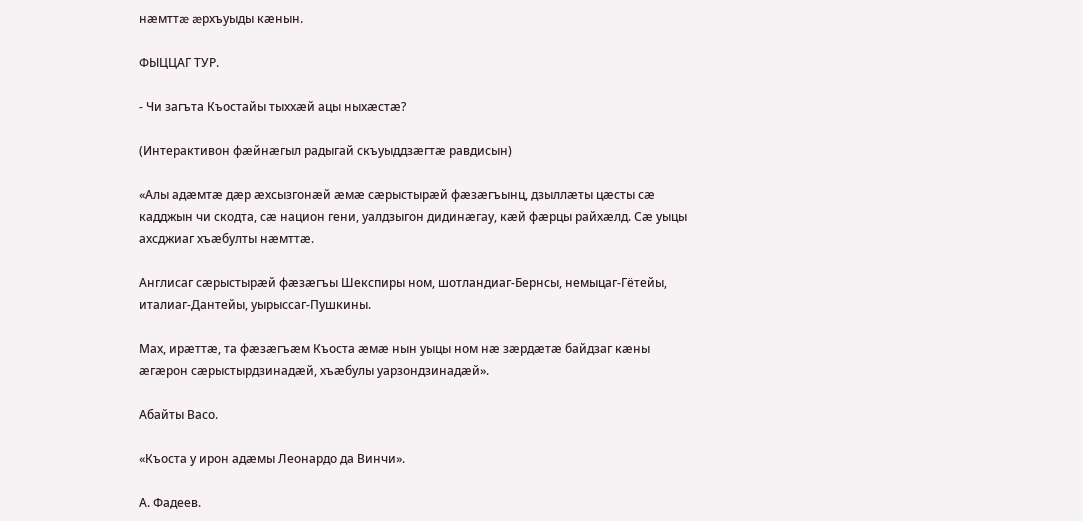нæмттæ æрхъуыды кæнын.

ФЫЦЦАГ ТУР.

- Чи загъта Къостайы тыххæй ацы ныхæстæ?

(Интерактивон фæйнæгыл радыгай скъуыддзæгтæ равдисын)

«Алы адæмтæ дæр æхсызгонæй æмæ сæрыстырæй фæзæгъынц, дзыллæты цæсты сæ кадджын чи скодта, сæ национ гени, уалдзыгон дидинæгау, кæй фæрцы райхæлд. Сæ уыцы ахсджиаг хъæбулты нæмттæ.

Англисаг сæрыстырæй фæзæгъы Шекспиры ном, шотландиаг-Бернсы, немыцаг-Гётейы, италиаг-Дантейы, уырыссаг-Пушкины.

Мах, ирæттæ, та фæзæгъæм Къоста æмæ нын уыцы ном нæ зæрдæтæ байдзаг кæны æгæрон сæрыстырдзинадæй, хъæбулы уарзондзинадæй».

Абайты Васо.

«Къоста у ирон адæмы Леонардо да Винчи».

А. Фадеев.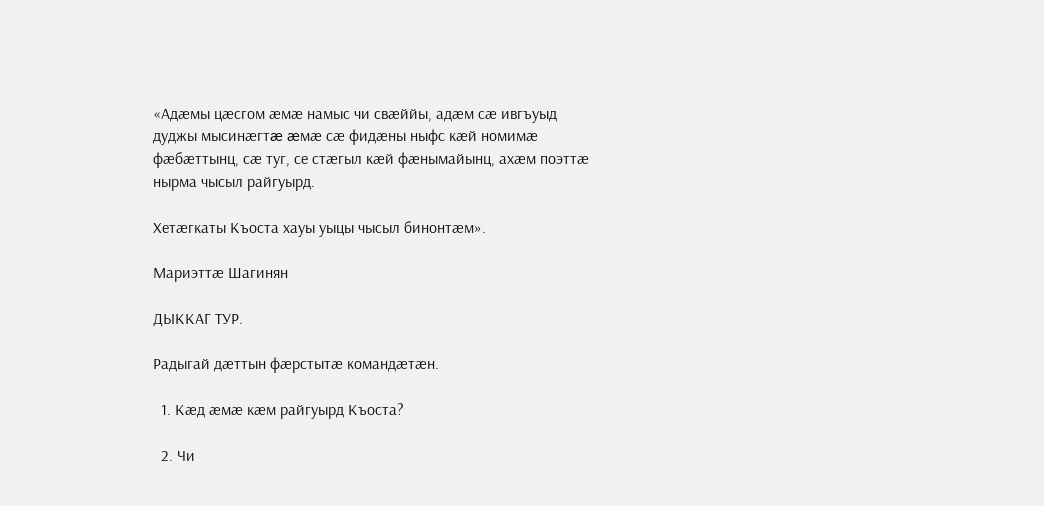«Адæмы цæсгом æмæ намыс чи свæййы, адæм сæ ивгъуыд дуджы мысинæгтæ æмæ сæ фидæны ныфс кæй номимæ фæбæттынц, сæ туг, се стæгыл кæй фæнымайынц, ахæм поэттæ нырма чысыл райгуырд.

Хетæгкаты Къоста хауы уыцы чысыл бинонтæм».

Мариэттæ Шагинян

ДЫККАГ ТУР.

Радыгай дæттын фæрстытæ командæтæн.

  1. Кæд æмæ кæм райгуырд Къоста?

  2. Чи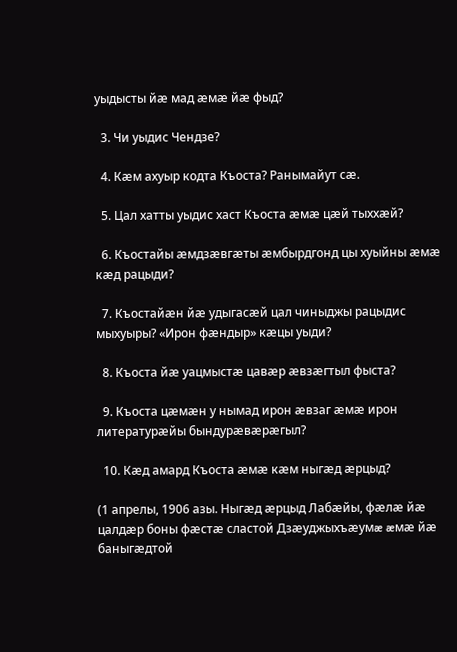уыдысты йæ мад æмæ йæ фыд?

  3. Чи уыдис Чендзе?

  4. Кæм ахуыр кодта Къоста? Ранымайут сæ.

  5. Цал хатты уыдис хаст Къоста æмæ цæй тыххæй?

  6. Къостайы æмдзæвгæты æмбырдгонд цы хуыйны æмæ кæд рацыди?

  7. Къостайæн йæ удыгасæй цал чиныджы рацыдис мыхуыры? «Ирон фæндыр» кæцы уыди?

  8. Къоста йæ уацмыстæ цавæр æвзæгтыл фыста?

  9. Къоста цæмæн у нымад ирон æвзаг æмæ ирон литературæйы бындурæвæрæгыл?

  10. Кæд амард Къоста æмæ кæм ныгæд æрцыд?

(1 апрелы, 1906 азы. Ныгæд æрцыд Лабæйы, фæлæ йæ цалдæр боны фæстæ сластой Дзæуджыхъæумæ æмæ йæ баныгæдтой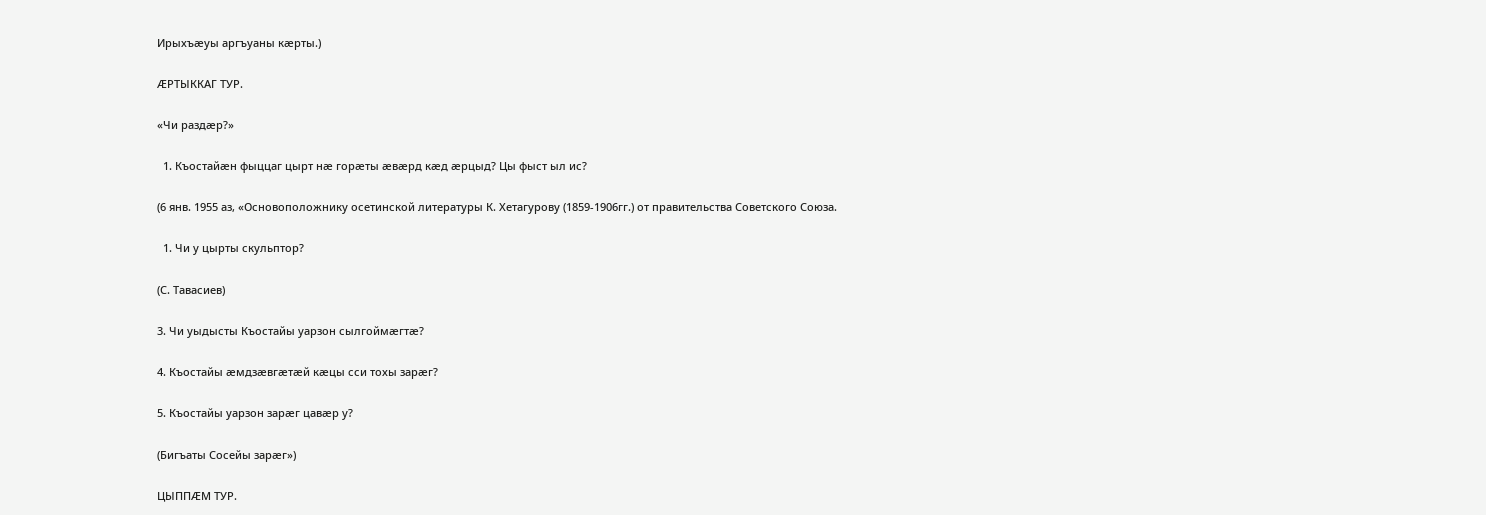Ирыхъæуы аргъуаны кæрты.)

ÆРТЫККАГ ТУР.

«Чи раздæр?»

  1. Къостайæн фыццаг цырт нæ горæты æвæрд кæд æрцыд? Цы фыст ыл ис?

(6 янв. 1955 аз, «Основоположнику осетинской литературы К. Хетагурову (1859-1906гг.) от правительства Советского Союза.

  1. Чи у цырты скульптор?

(С. Тавасиев)

3. Чи уыдысты Къостайы уарзон сылгоймæгтæ?

4. Къостайы æмдзæвгæтæй кæцы сси тохы зарæг?

5. Къостайы уарзон зарæг цавæр у?

(Бигъаты Сосейы зарæг»)

ЦЫППÆМ ТУР.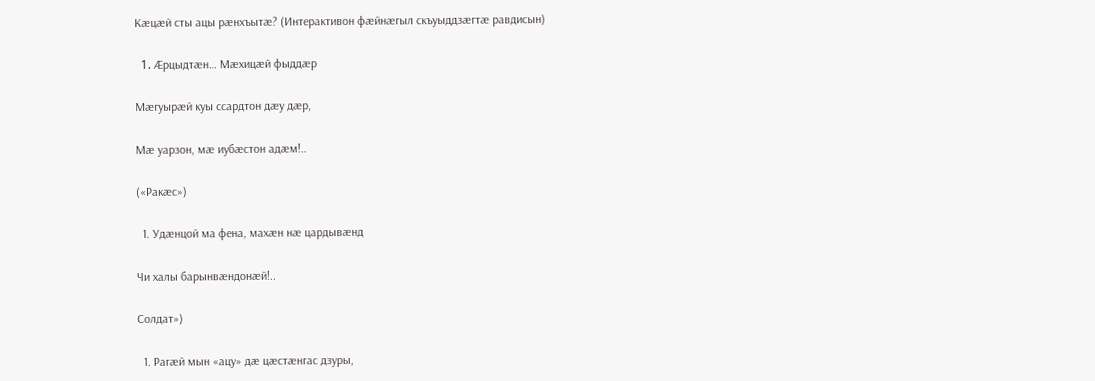Кæцæй сты ацы рæнхъытæ? (Интерактивон фæйнæгыл скъуыддзæгтæ равдисын)

  1. Æрцыдтæн… Мæхицæй фыддæр

Мæгуырæй куы ссардтон дæу дæр,

Мæ уарзон, мæ иубæстон адæм!..

(«Ракæс»)

  1. Удæнцой ма фена, махæн нæ цардывæнд

Чи халы барынвæндонæй!..

Солдат»)

  1. Рагæй мын «ацу» дæ цæстæнгас дзуры,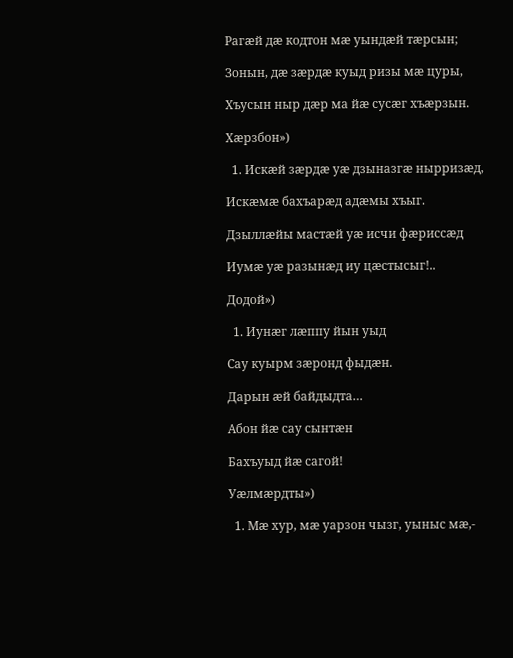Рагæй дæ кодтон мæ уындæй тæрсын;

Зонын, дæ зæрдæ куыд ризы мæ цуры,

Хъусын ныр дæр ма йæ сусæг хъæрзын.

Хæрзбон»)

  1. Искæй зæрдæ уæ дзыназгæ нырризæд,

Искæмæ бахъарæд адæмы хъыг.

Дзыллæйы мастæй уæ исчи фæриссæд

Иумæ уæ разынæд иу цæстысыг!..

Додой»)

  1. Иунæг лæппу йын уыд

Сау куырм зæронд фыдæн.

Дарын æй байдыдта…

Абон йæ сау сынтæн

Бахъуыд йæ сагой!

Уæлмæрдты»)

  1. Мæ хур, мæ уарзон чызг, уыныс мæ,-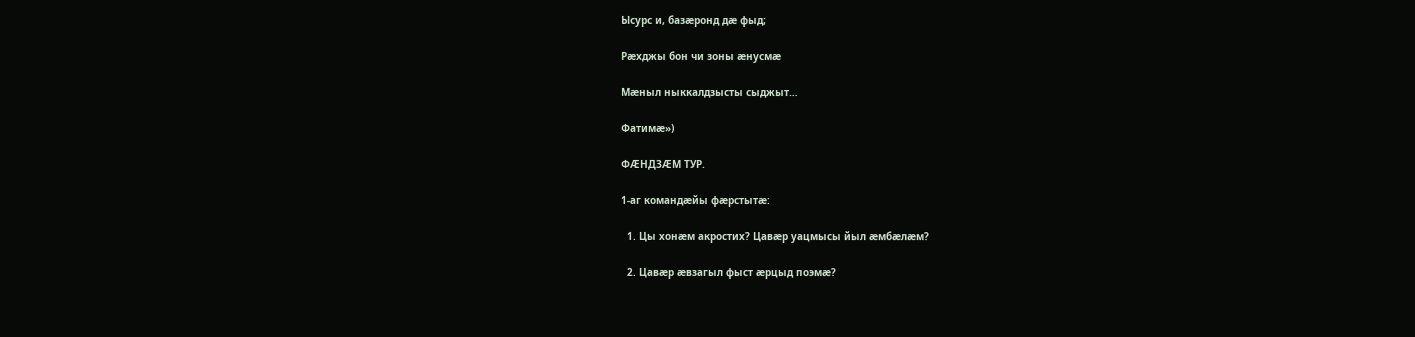Ысурс и, базæронд дæ фыд;

Рæхджы бон чи зоны æнусмæ

Мæныл ныккалдзысты сыджыт…

Фатимæ»)

ФÆНДЗÆМ ТУР.

1-аг командæйы фæрстытæ:

  1. Цы хонæм акростих? Цавæр уацмысы йыл æмбæлæм?

  2. Цавæр æвзагыл фыст æрцыд поэмæ?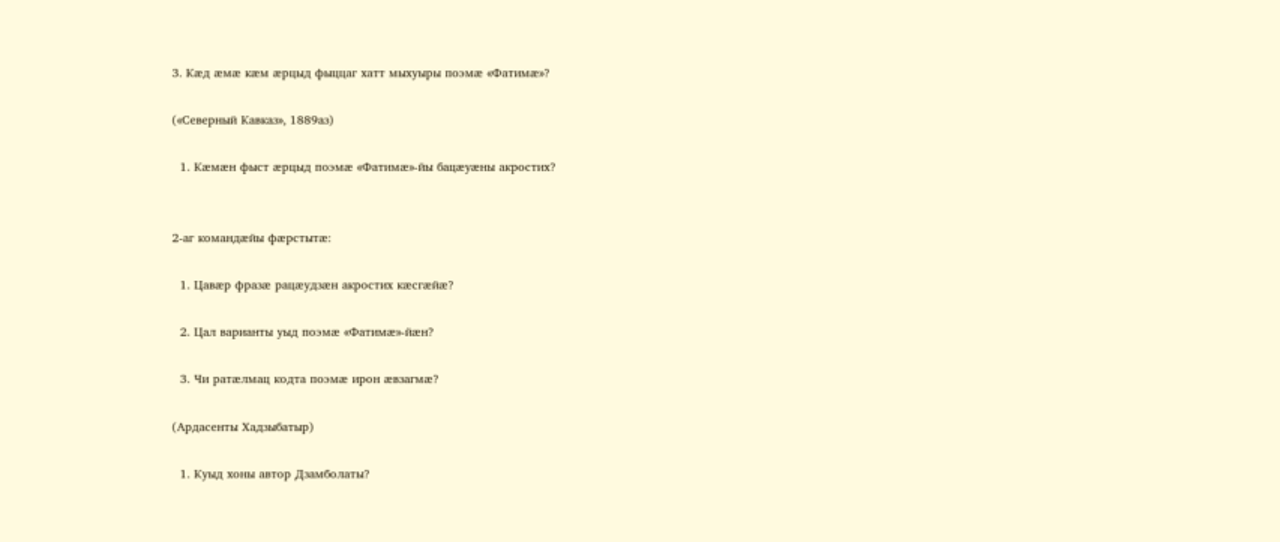3. Кæд æмæ кæм æрцыд фыццаг хатт мыхуыры поэмæ «Фатимæ»?

(«Северный Кавказ», 1889аз)

  1. Кæмæн фыст æрцыд поэмæ «Фатимæ»-йы бацæуæны акростих?


2-аг командæйы фæрстытæ:

  1. Цавæр фразæ рацæудзæн акростих кæсгæйæ?

  2. Цал варианты уыд поэмæ «Фатимæ»-йæн?

  3. Чи ратæлмац кодта поэмæ ирон æвзагмæ?

(Ардасенты Хадзыбатыр)

  1. Куыд хоны автор Дзамболаты?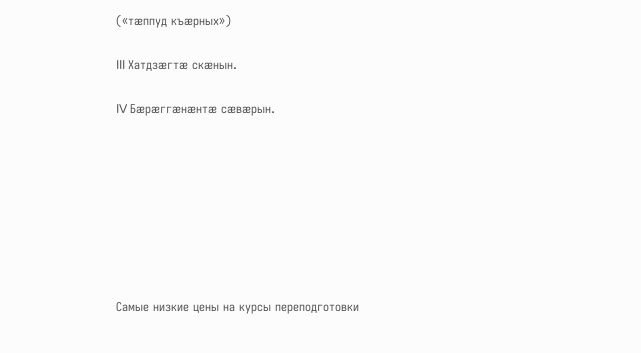(«тæппуд къæрных»)

III Хатдзæгтæ скæнын.

IV Бæрæггæнæнтæ сæвæрын.








Самые низкие цены на курсы переподготовки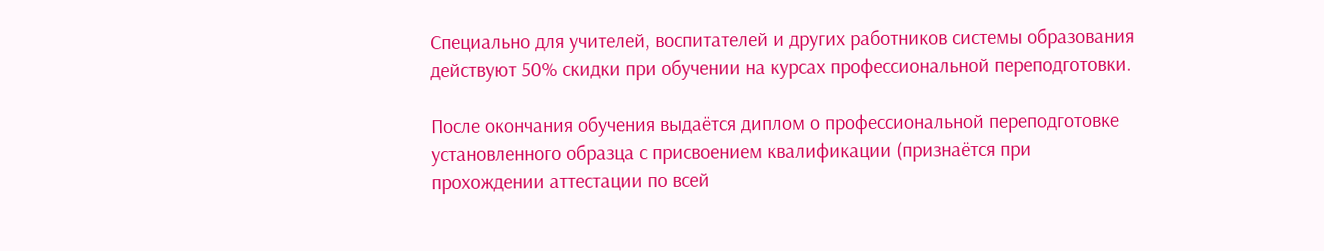Специально для учителей, воспитателей и других работников системы образования действуют 50% скидки при обучении на курсах профессиональной переподготовки.

После окончания обучения выдаётся диплом о профессиональной переподготовке установленного образца с присвоением квалификации (признаётся при прохождении аттестации по всей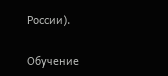России).

Обучение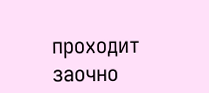проходит заочно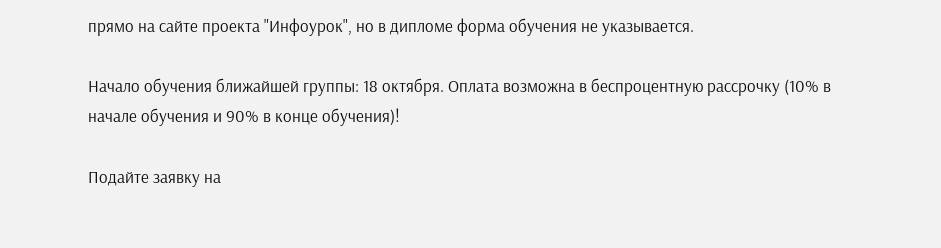прямо на сайте проекта "Инфоурок", но в дипломе форма обучения не указывается.

Начало обучения ближайшей группы: 18 октября. Оплата возможна в беспроцентную рассрочку (10% в начале обучения и 90% в конце обучения)!

Подайте заявку на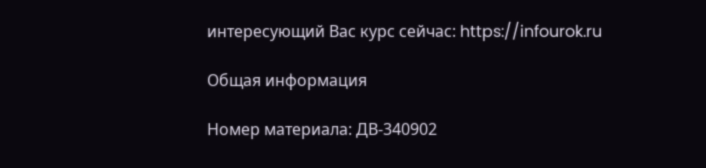интересующий Вас курс сейчас: https://infourok.ru

Общая информация

Номер материала: ДВ-340902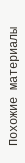Похожие материалы